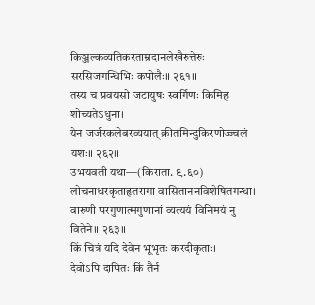किञ्जल्कव्यतिकरताम्रदानलेखैरुत्तेरुः सरसिजगन्धिभिः कपोलैः॥ २६१॥
तस्य च प्रवयसो जटायुषः स्वर्गिणः किमिह शोच्यतेऽधुना।
येन जर्जरकलेबरव्ययात् क्रीतमिन्दुकिरणोज्ज्वलं यशः॥ २६२॥
उभयवती यथा—(किराता. ९.६०)
लोचनाधरकृताहृतरागा वासिताननविशेषितगन्धा।
वारुणी परगुणात्मगुणानां व्यत्ययं विनिमयं नु वितेने॥ २६३॥
किं चित्रं यदि देवेन भूभृतः करदीकृताः।
देवोऽपि दापितः किं तैर्न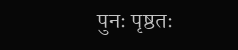पुनः पृष्ठतः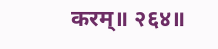करम्॥ २६४॥